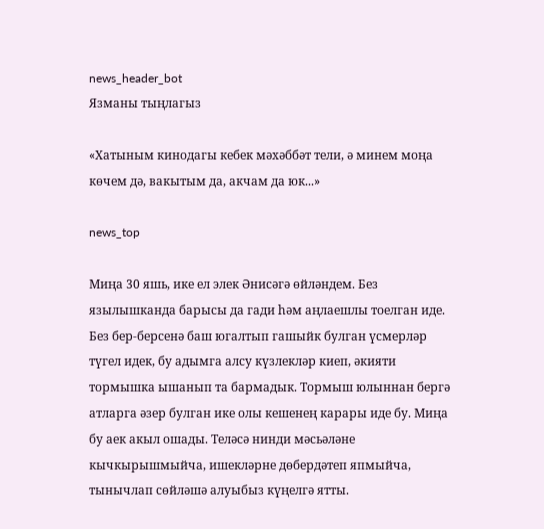news_header_bot
Язманы тыңлагыз

«Хатыным кинодагы кебек мәхәббәт тели, ә минем моңа көчем дә, вакытым да, акчам да юк...»

news_top

Миңа 30 яшь, ике ел элек Әнисәгә өйләндем. Без язылышканда барысы да гади һәм аңлаешлы тоелган иде. Без бер-берсенә баш югалтып гашыйк булган үсмерләр түгел идек, бу адымга алсу күзлекләр киеп, әкияти тормышка ышанып та бармадык. Тормыш юлыннан бергә атларга әзер булган ике олы кешенең карары иде бу. Миңа бу аек акыл ошады. Теләсә нинди мәсьәләне кычкырышмыйча, ишекләрне дөбердәтеп япмыйча, тынычлап сөйләшә алуыбыз күңелгә ятты.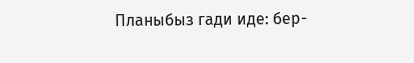Планыбыз гади иде: бер-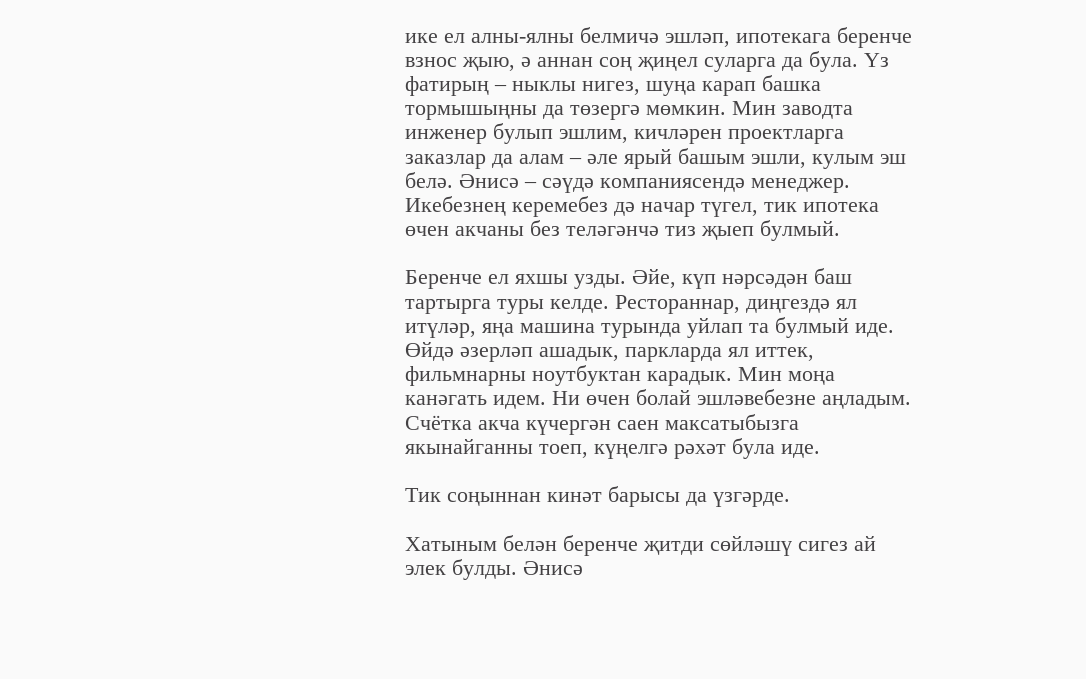ике ел алны-ялны белмичә эшләп, ипотекага беренче взнос җыю, ә аннан соң җиңел суларга да була. Үз фатирың – ныклы нигез, шуңа карап башка тормышыңны да төзергә мөмкин. Мин заводта инженер булып эшлим, кичләрен проектларга заказлар да алам – әле ярый башым эшли, кулым эш белә. Әнисә – сәүдә компаниясендә менеджер. Икебезнең керемебез дә начар түгел, тик ипотека өчен акчаны без теләгәнчә тиз җыеп булмый.

Беренче ел яхшы узды. Әйе, күп нәрсәдән баш тартырга туры келде. Рестораннар, диңгездә ял итүләр, яңа машина турында уйлап та булмый иде. Өйдә әзерләп ашадык, паркларда ял иттек, фильмнарны ноутбуктан карадык. Мин моңа канәгать идем. Ни өчен болай эшләвебезне аңладым. Счётка акча күчергән саен максатыбызга якынайганны тоеп, күңелгә рәхәт була иде.

Тик соңыннан кинәт барысы да үзгәрде.

Хатыным белән беренче җитди сөйләшү сигез ай элек булды. Әнисә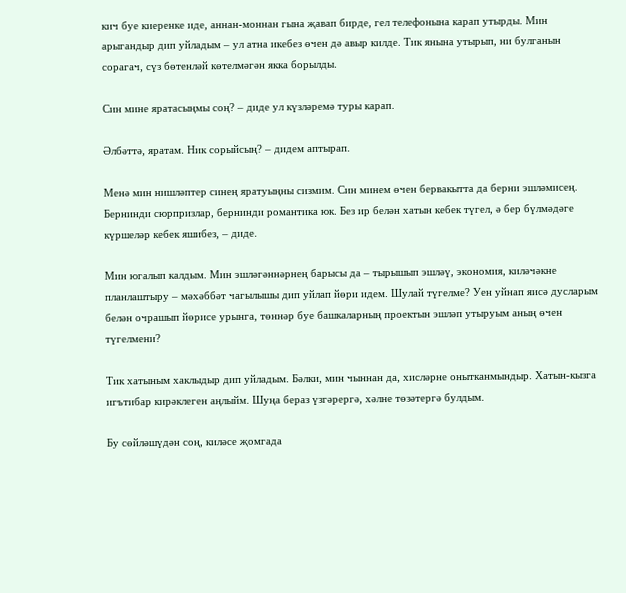кич буе киеренке иде, аннан-моннан гына җавап бирде, гел телефонына карап утырды. Мин арыгандыр дип уйладым – ул атна икебез өчен дә авыр килде. Тик янына утырып, ни булганын сорагач, сүз бөтенләй көтелмәгән якка борылды.

Син мине яратасыңмы соң? – диде ул күзләремә туры карап.

Әлбәттә, яратам. Ник сорыйсың? – дидем аптырап.

Менә мин нишләптер синең яратуыңны сизмим. Син минем өчен бервакытта да берни эшләмисең. Бернинди сюрпризлар, бернинди романтика юк. Без ир белән хатын кебек түгел, ә бер бүлмәдәге күршеләр кебек яшибез, – диде.

Мин югалып калдым. Мин эшләгәннәрнең барысы да – тырышып эшләү, экономия, киләчәкне планлаштыру – мәхәббәт чагылышы дип уйлап йөри идем. Шулай түгелме? Уен уйнап яисә дусларым белән очрашып йөрисе урынга, төннәр буе башкаларның проектын эшләп утыруым аның өчен түгелмени?

Тик хатыным хаклыдыр дип уйладым. Бәлки, мин чыннан да, хисләрне онытканмындыр. Хатын-кызга игътибар кирәклеген аңлыйм. Шуңа бераз үзгәрергә, хәлне төзәтергә булдым.

Бу сөйләшүдән соң, киләсе җомгада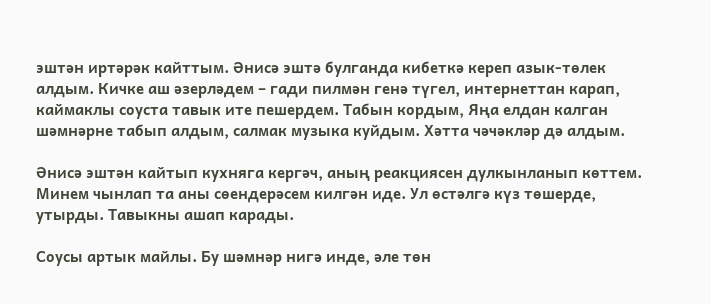эштән иртәрәк кайттым. Әнисә эштә булганда кибеткә кереп азык-төлек алдым. Кичке аш әзерләдем – гади пилмән генә түгел, интернеттан карап, каймаклы соуста тавык ите пешердем. Табын кордым, Яңа елдан калган шәмнәрне табып алдым, салмак музыка куйдым. Хәтта чәчәкләр дә алдым.

Әнисә эштән кайтып кухняга кергәч, аның реакциясен дулкынланып көттем. Минем чынлап та аны сөендерәсем килгән иде. Ул өстәлгә күз төшерде, утырды. Тавыкны ашап карады.

Соусы артык майлы. Бу шәмнәр нигә инде, әле төн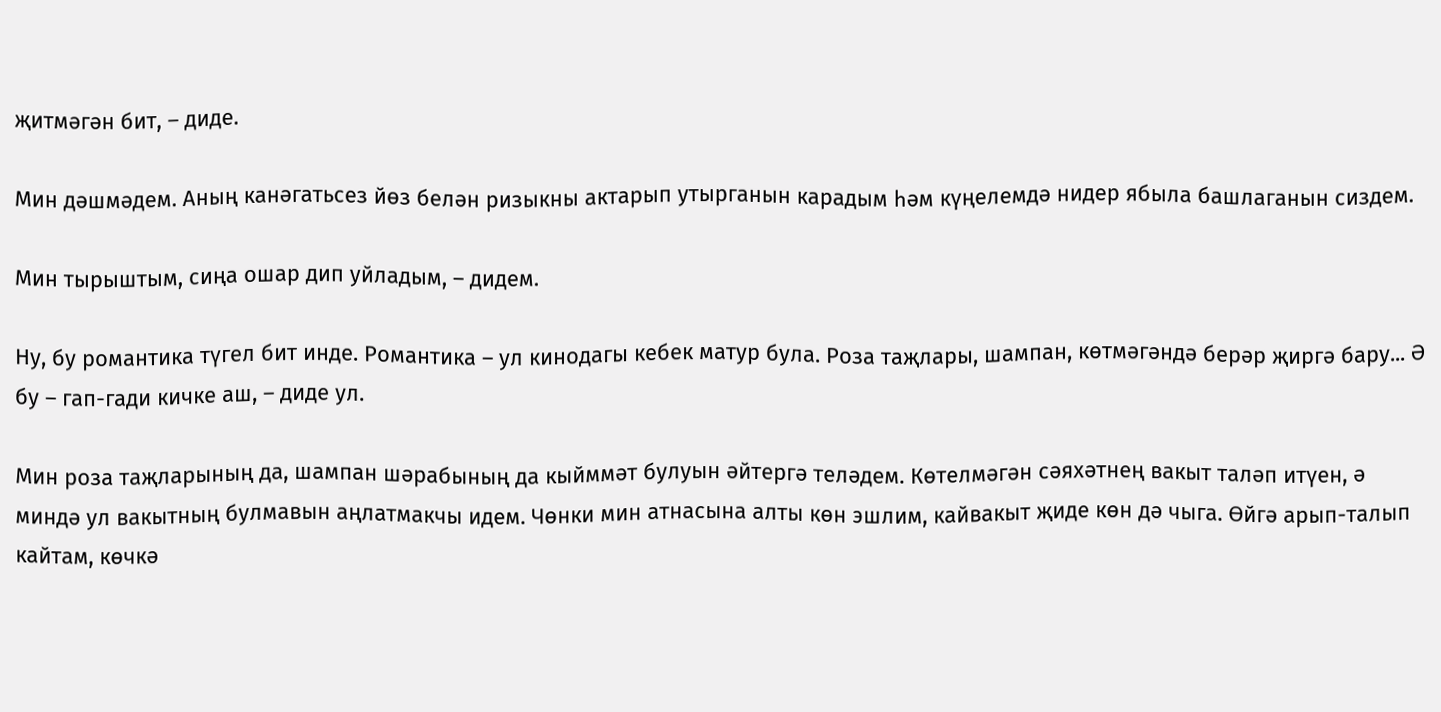җитмәгән бит, – диде.

Мин дәшмәдем. Аның канәгатьсез йөз белән ризыкны актарып утырганын карадым һәм күңелемдә нидер ябыла башлаганын сиздем.

Мин тырыштым, сиңа ошар дип уйладым, – дидем.

Ну, бу романтика түгел бит инде. Романтика – ул кинодагы кебек матур була. Роза таҗлары, шампан, көтмәгәндә берәр җиргә бару... Ә бу – гап-гади кичке аш, – диде ул.

Мин роза таҗларының да, шампан шәрабының да кыйммәт булуын әйтергә теләдем. Көтелмәгән сәяхәтнең вакыт таләп итүен, ә миндә ул вакытның булмавын аңлатмакчы идем. Чөнки мин атнасына алты көн эшлим, кайвакыт җиде көн дә чыга. Өйгә арып-талып кайтам, көчкә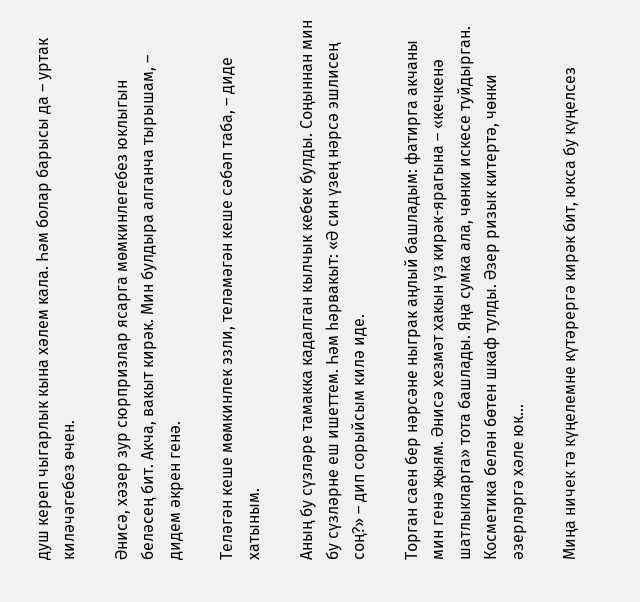душ кереп чыгарлык кына хәлем кала. Һәм болар барысы да – уртак киләчәгебез өчен.

Әнисә, хәзер зур сюрпризлар ясарга мөмкинлегебез юклыгын беләсең бит. Акча, вакыт кирәк. Мин булдыра алганча тырышам, – дидем әкрен генә.

Теләгән кеше мөмкинлек эзли, теләмәгән кеше сәбәп таба, – диде хатыным.

Аның бу сүзләре тамакка кадалган кылчык кебек булды. Соңыннан мин бу сүзләрне еш ишеттем. Һәм һәрвакыт: «Ә син үзең нәрсә эшлисең соң?» – дип сорыйсым килә иде.

Торган саен бер нәрсәне ныграк аңлый башладым: фатирга акчаны мин генә җыям. Әнисә хезмәт хакын үз кирәк-ярагына – «кечкенә шатлыкларга» тота башлады. Яңа сумка ала, чөнки искесе туйдырган. Косметика белән бөтен шкаф тулды. Әзер ризык китертә, чөнки әзерләргә хәле юк...

Миңа ничек тә күңелемне күтәрергә кирәк бит, юкса бу күңелсез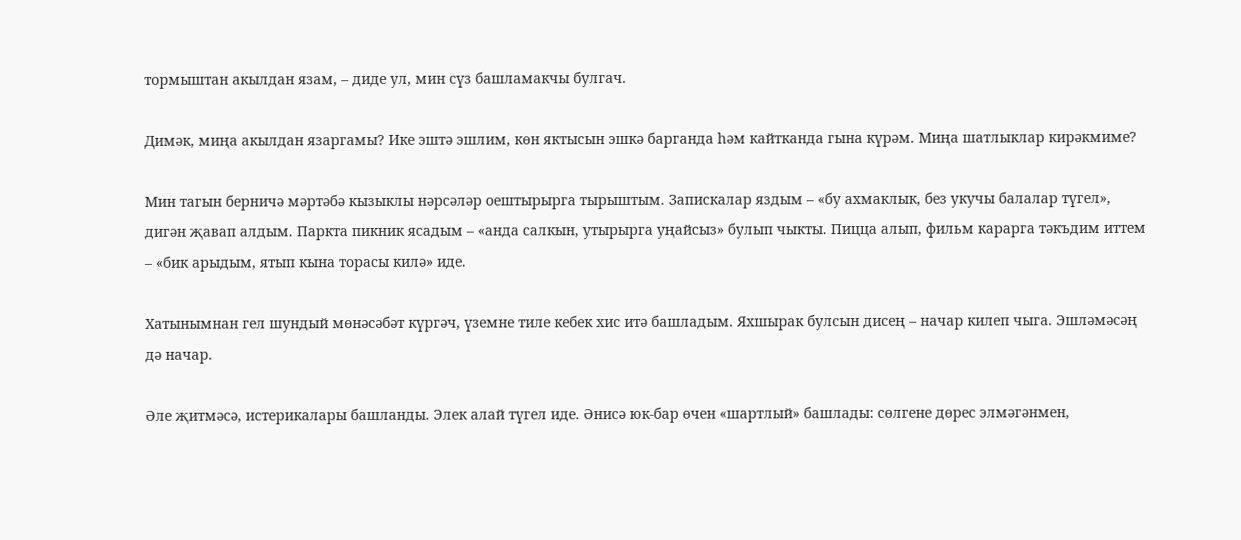тормыштан акылдан язам, – диде ул, мин сүз башламакчы булгач.

Димәк, миңа акылдан язаргамы? Ике эштә эшлим, көн яктысын эшкә барганда һәм кайтканда гына күрәм. Миңа шатлыклар кирәкмиме?

Мин тагын берничә мәртәбә кызыклы нәрсәләр оештырырга тырыштым. Запискалар яздым – «бу ахмаклык, без укучы балалар түгел», дигән җавап алдым. Паркта пикник ясадым – «анда салкын, утырырга уңайсыз» булып чыкты. Пицца алып, фильм карарга тәкъдим иттем – «бик арыдым, ятып кына торасы килә» иде.

Хатынымнан гел шундый мөнәсәбәт күргәч, үземне тиле кебек хис итә башладым. Яхшырак булсын дисең – начар килеп чыга. Эшләмәсәң дә начар.

Әле җитмәсә, истерикалары башланды. Элек алай түгел иде. Әнисә юк-бар өчен «шартлый» башлады: сөлгене дөрес элмәгәнмен,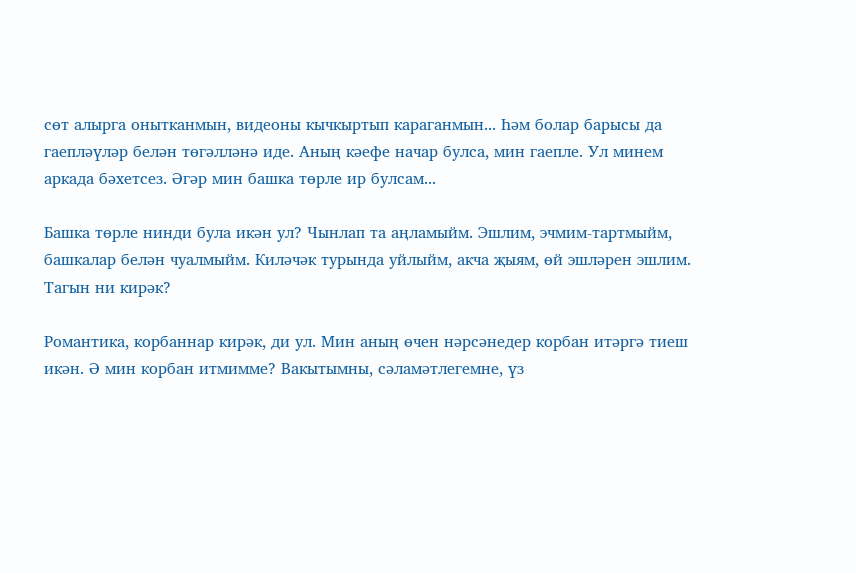сөт алырга онытканмын, видеоны кычкыртып караганмын... Һәм болар барысы да гаепләүләр белән төгәлләнә иде. Аның кәефе начар булса, мин гаепле. Ул минем аркада бәхетсез. Әгәр мин башка төрле ир булсам...

Башка төрле нинди була икән ул? Чынлап та аңламыйм. Эшлим, эчмим-тартмыйм, башкалар белән чуалмыйм. Киләчәк турында уйлыйм, акча җыям, өй эшләрен эшлим. Тагын ни кирәк?

Романтика, корбаннар кирәк, ди ул. Мин аның өчен нәрсәнедер корбан итәргә тиеш икән. Ә мин корбан итмимме? Вакытымны, сәламәтлегемне, үз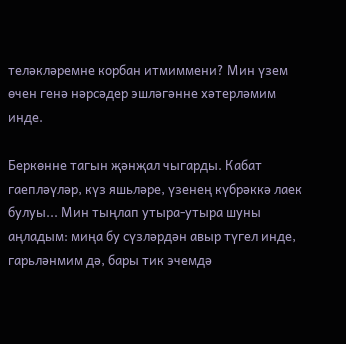теләкләремне корбан итмиммени? Мин үзем өчен генә нәрсәдер эшләгәнне хәтерләмим инде.

Беркөнне тагын җәнҗал чыгарды. Кабат гаепләүләр, күз яшьләре, үзенең күбрәккә лаек булуы... Мин тыңлап утыра-утыра шуны аңладым: миңа бу сүзләрдән авыр түгел инде, гарьләнмим дә, бары тик эчемдә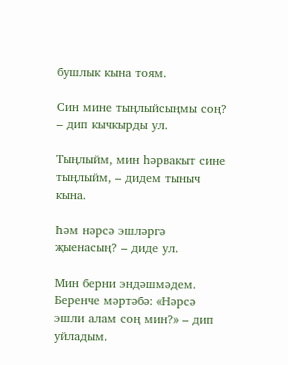бушлык кына тоям.

Син мине тыңлыйсыңмы соң? – дип кычкырды ул.

Тыңлыйм, мин һәрвакыт сине тыңлыйм, – дидем тыныч кына.

Һәм нәрсә эшләргә җыенасың? – диде ул.

Мин берни эндәшмәдем. Беренче мәртәбә: «Нәрсә эшли алам соң мин?» – дип уйладым.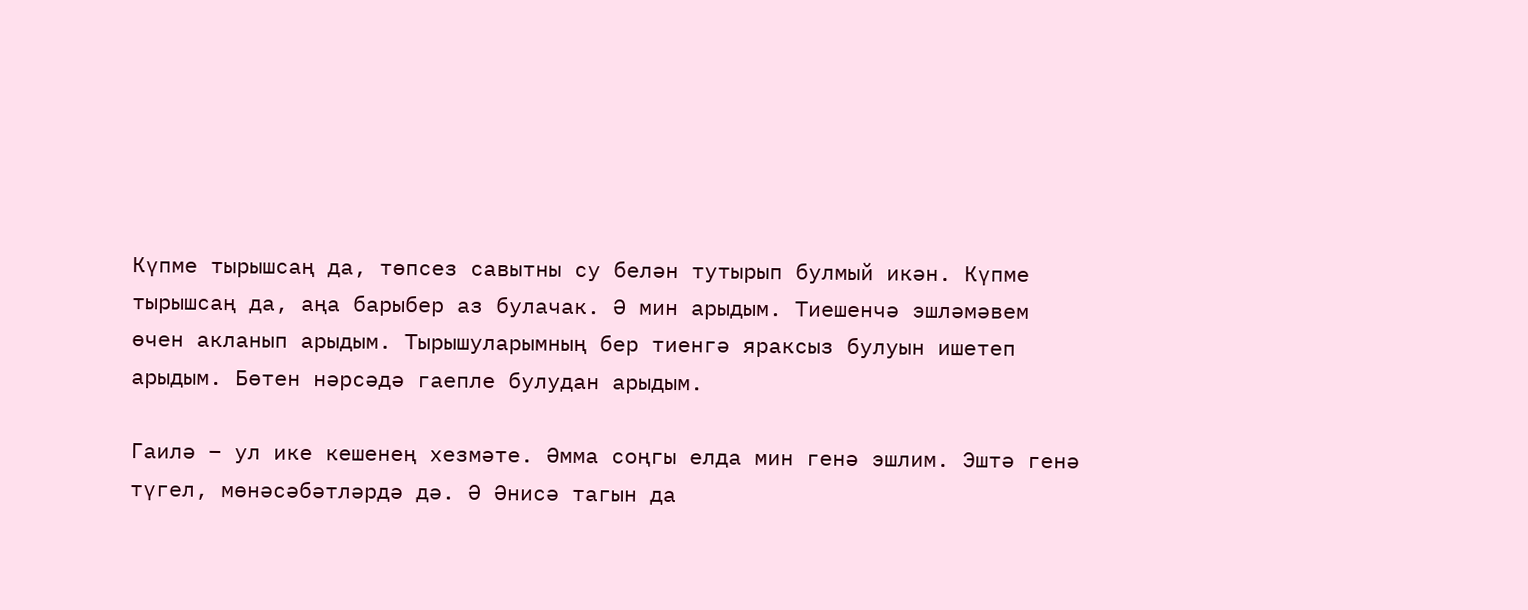Күпме тырышсаң да, төпсез савытны су белән тутырып булмый икән. Күпме тырышсаң да, аңа барыбер аз булачак. Ә мин арыдым. Тиешенчә эшләмәвем өчен акланып арыдым. Тырышуларымның бер тиенгә яраксыз булуын ишетеп арыдым. Бөтен нәрсәдә гаепле булудан арыдым.

Гаилә – ул ике кешенең хезмәте. Әмма соңгы елда мин генә эшлим. Эштә генә түгел, мөнәсәбәтләрдә дә. Ә Әнисә тагын да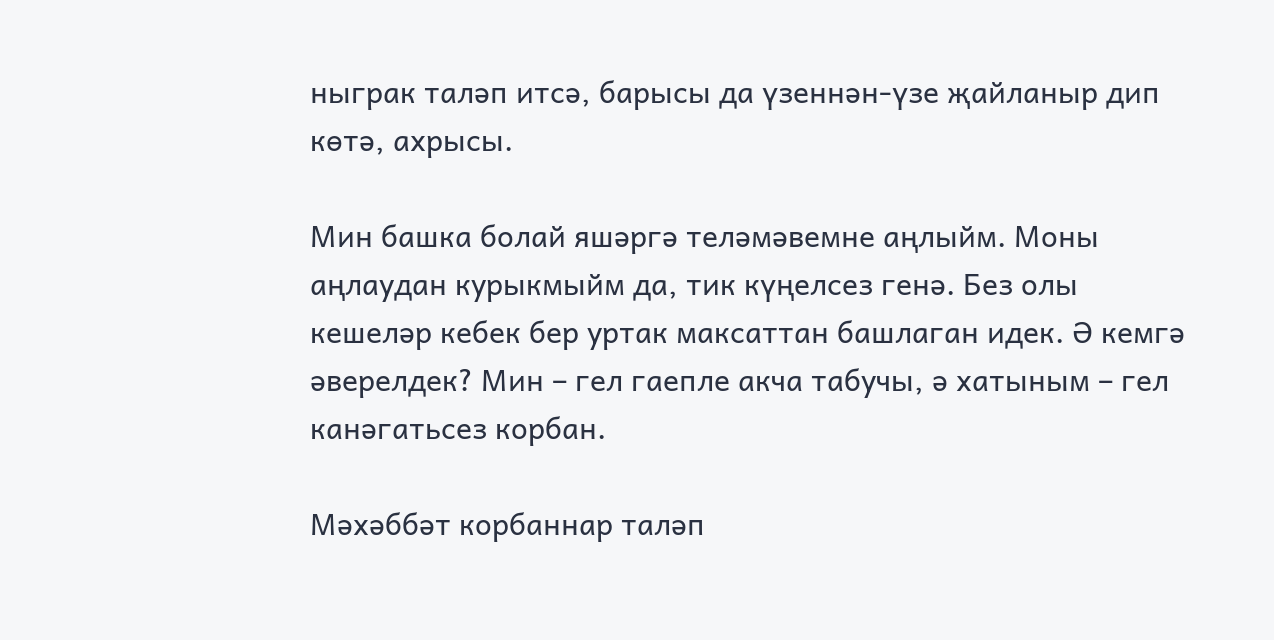ныграк таләп итсә, барысы да үзеннән-үзе җайланыр дип көтә, ахрысы.

Мин башка болай яшәргә теләмәвемне аңлыйм. Моны аңлаудан курыкмыйм да, тик күңелсез генә. Без олы кешеләр кебек бер уртак максаттан башлаган идек. Ә кемгә әверелдек? Мин – гел гаепле акча табучы, ә хатыным – гел канәгатьсез корбан.

Мәхәббәт корбаннар таләп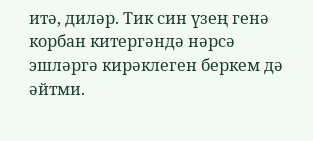итә, диләр. Тик син үзең генә корбан китергәндә нәрсә эшләргә кирәклеген беркем дә әйтми.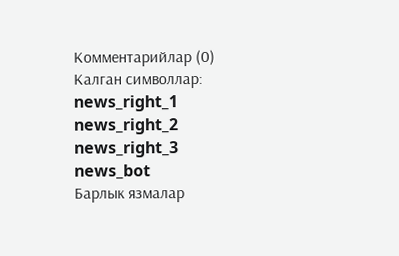Комментарийлар (0)
Калган символлар:
news_right_1
news_right_2
news_right_3
news_bot
Барлык язмалар